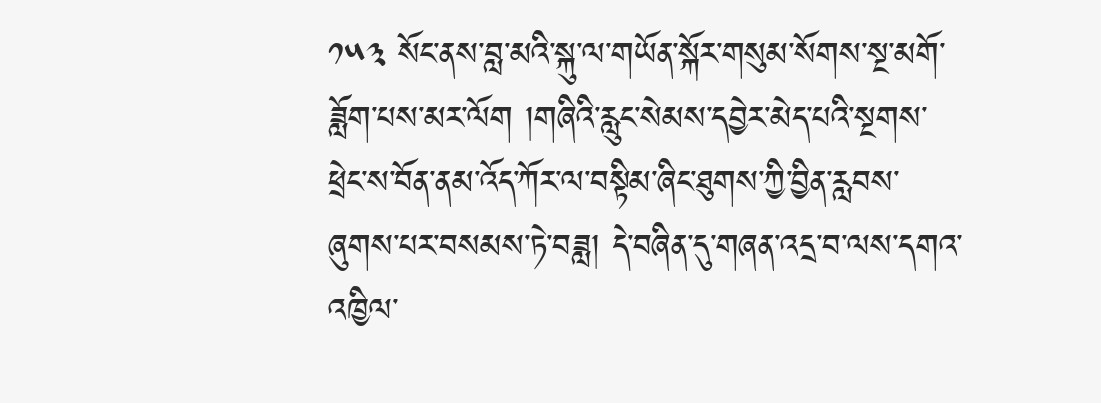༡༥༣ སོང་ནས་བླ་མའི་སྐུ་ལ་གཡོན་སྐོར་གསུམ་སོགས་སྔ་མགོ་ཟློག་པས་མར་ལོག །གཞིའི་རླུང་སེམས་དབྱེར་མེད་པའི་སྔགས་ཕྲེང་ས་བོན་ནམ་འོད་ཀོར་ལ་བསྟིམ་ཞིང་ཐུགས་ཀྱི་བྱིན་རླབས་ཞུགས་པར་བསམས་ཏེ་བཟླ། དེ་བཞིན་དུ་གཞན་འདྲ་བ་ལས་དགའ་འཁྱིལ་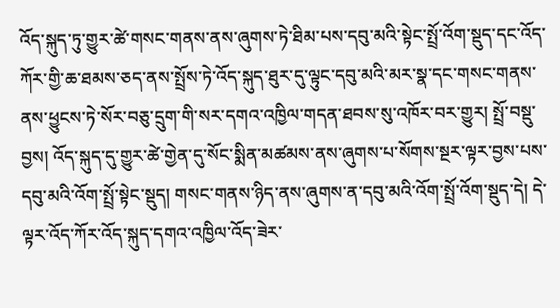འོད་སྐུད་ཏུ་གྱུར་ཚེ་གསང་གནས་ནས་ཞུགས་ཏེ་ཐིམ་པས་དབུ་མའི་སྟེང་སྤྲོ་འོག་སྡུད་དང་འོད་ཀོར་གྱི་ཆ་ཐམས་ཅད་ནས་སྤྲོས་ཏེ་འོད་སྐུད་ཐུར་དུ་ལྟུང་དབུ་མའི་མར་སྣ་དང་གསང་གནས་ནས་ཕྱུངས་ཏེ་སོར་བཅུ་དྲུག་གི་སར་དགའ་འཁྱིལ་གདན་ཐབས་སུ་འཁོར་བར་གྱུར། སྤྲོ་བསྡུ་བྱས། འོད་སྐུད་དུ་གྱུར་ཚེ་གྱེན་དུ་སོང་སྨིན་མཚམས་ནས་ཞུགས་པ་སོགས་སྔར་ལྟར་བྱས་པས་དབུ་མའི་འོག་སྤྲོ་སྟེང་སྡུད། གསང་གནས་ཉིད་ནས་ཞུགས་ན་དབུ་མའི་འོག་སྤྲོ་འོག་སྡུད་དེ། དེ་ལྟར་འོད་ཀོར་འོད་སྐུད་དགའ་འཁྱིལ་འོད་ཟེར་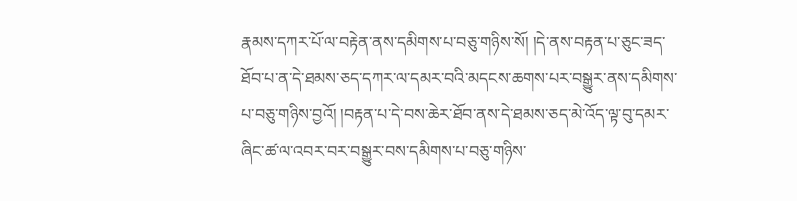རྣམས་དཀར་པོ་ལ་བརྟེན་ནས་དམིགས་པ་བཅུ་གཉིས་སོ། །དེ་ནས་བརྟན་པ་ཅུང་ཟད་ཐོབ་པ་ན་དེ་ཐམས་ཅད་དཀར་ལ་དམར་བའི་མདངས་ཆགས་པར་བསྒྱུར་ནས་དམིགས་པ་བཅུ་གཉིས་བྱའོ། །བརྟན་པ་དེ་བས་ཆེར་ཐོབ་ནས་དེ་ཐམས་ཅད་མེ་འོད་ལྟ་བུ་དམར་ཞིང་ཚ་ལ་འབར་བར་བསྒྱུར་བས་དམིགས་པ་བཅུ་གཉིས་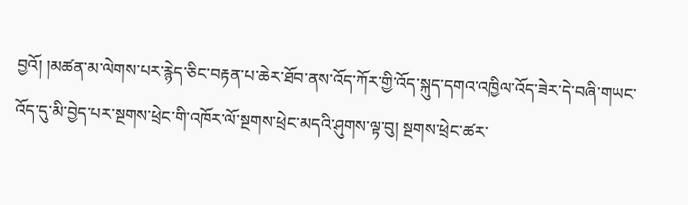བྱའོ། །མཚན་མ་ལེགས་པར་རྙེད་ཅིང་བརྟན་པ་ཆེར་ཐོབ་ནས་འོད་ཀོར་གྱི་འོད་སྐུད་དགའ་འཁྱིལ་འོད་ཟེར་དེ་བཞི་གཡང་འོད་དུ་མི་བྱེད་པར་སྔགས་ཕྲེང་གི་འཁོར་ལོ་སྔགས་ཕྲེང་མདའི་ཤུགས་ལྟ་བུ། སྔགས་ཕྲེང་ཚར་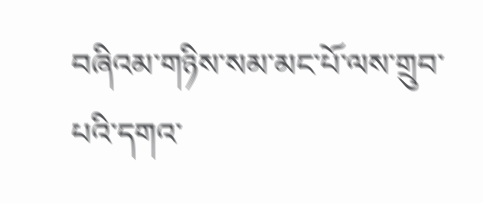བཞིའམ་གཉིས་སམ་མང་པོ་ལས་གྲུབ་པའི་དགའ་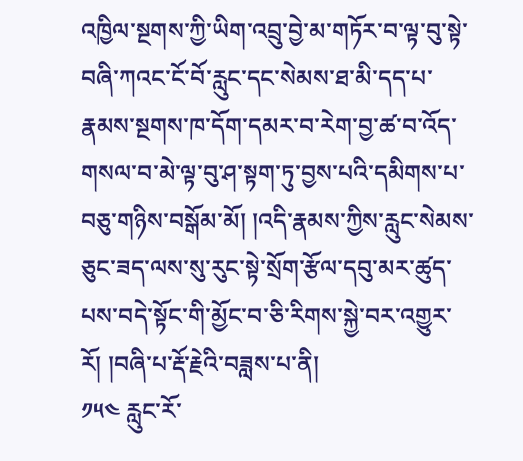འཁྱིལ་སྔགས་ཀྱི་ཡིག་འབྲུ་བྱེ་མ་གཏོར་བ་ལྟ་བུ་སྟེ་བཞི་ཀའང་ངོ་བོ་རླུང་དང་སེམས་ཐ་མི་དད་པ་རྣམས་སྔགས་ཁ་དོག་དམར་བ་རེག་བྱ་ཚ་བ་འོད་གསལ་བ་མེ་ལྟ་བུ་ཤ་སྟག་ཏུ་བྱས་པའི་དམིགས་པ་བཅུ་གཉིས་བསྒོམ་མོ། །འདི་རྣམས་ཀྱིས་རླུང་སེམས་ཅུང་ཟད་ལས་སུ་རུང་སྟེ་སྲོག་རྩོལ་དབུ་མར་ཚུད་པས་བདེ་སྟོང་གི་མྱོང་བ་ཅི་རིགས་སྐྱེ་བར་འགྱུར་རོ། །བཞི་པ་རྡོ་རྗེའི་བཟླས་པ་ནི།
༡༥༤ རླུང་རོ་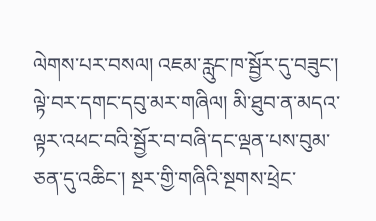ལེགས་པར་བསལ། འཇམ་རླུང་ཁ་སྦྱོར་དུ་བཟུང་། ལྟེ་བར་དགང་དབུ་མར་གཞིལ། མི་ཐུབ་ན་མདའ་ལྟར་འཕང་བའི་སྦྱོར་བ་བཞི་དང་ལྡན་པས་བུམ་ཅན་དུ་འཆིང་། སྔར་གྱི་གཞིའི་སྔགས་ཕྲེང་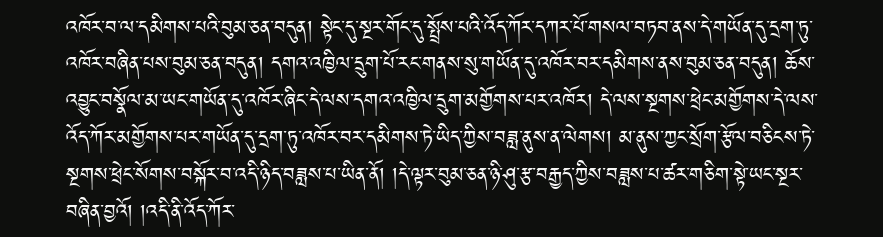འཁོར་བ་ལ་དམིགས་པའི་བུམ་ཅན་བདུན། སྟེང་དུ་སྔར་གོང་དུ་སྤྲོས་པའི་འོད་ཀོར་དཀར་པོ་གསལ་བཏབ་ནས་དེ་གཡོན་དུ་དྲག་ཏུ་འཁོར་བཞིན་པས་བུམ་ཅན་བདུན། དགའ་འཁྱིལ་དྲུག་པོ་རང་གནས་སུ་གཡོན་དུ་འཁོར་བར་དམིགས་ནས་བུམ་ཅན་བདུན། ཆོས་འབྱུང་བསྣོལ་མ་ཡང་གཡོན་དུ་འཁོར་ཞིང་དེ་ལས་དགའ་འཁྱིལ་དྲུག་མགྱོགས་པར་འཁོར། དེ་ལས་སྔགས་ཕྲེང་མགྱོགས་དེ་ལས་འོད་ཀོར་མགྱོགས་པར་གཡོན་དུ་དྲག་ཏུ་འཁོར་བར་དམིགས་ཏེ་ཡིད་ཀྱིས་བཟླ་ནུས་ན་ལེགས། མ་ནུས་ཀྱང་སྲོག་རྩོལ་བཅིངས་ཏེ་སྔགས་ཕྲེང་སོགས་བསྐོར་བ་འདི་ཉིད་བཟླས་པ་ཡིན་ནོ། །དེ་ལྟར་བུམ་ཅན་ཉི་ཤུ་རྩ་བརྒྱད་ཀྱིས་བཟླས་པ་ཚར་གཅིག་སྟེ་ཡང་སྔར་བཞིན་བྱའོ། །འདི་ནི་འོད་ཀོར་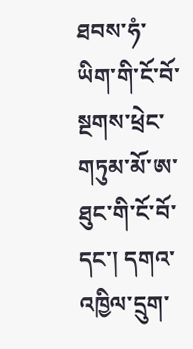ཐབས་ཧཾ་ཡིག་གི་ངོ་བོ་སྔགས་ཕྲེང་གཏུམ་མོ་ཨ་ཐུང་གི་ངོ་བོ་དང་། དགའ་འཁྱིལ་དྲུག་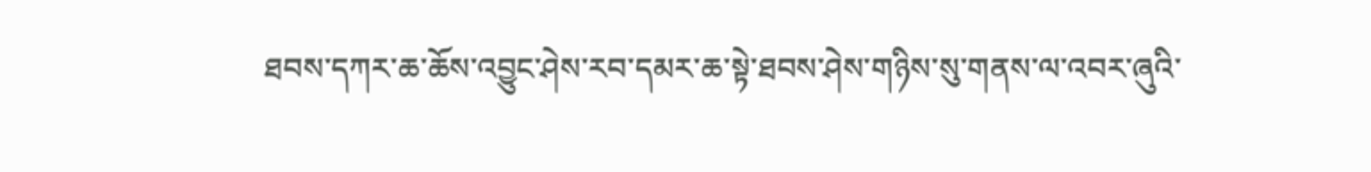ཐབས་དཀར་ཆ་ཆོས་འབྱུང་ཤེས་རབ་དམར་ཆ་སྟེ་ཐབས་ཤེས་གཉིས་སུ་གནས་ལ་འབར་ཞུའི་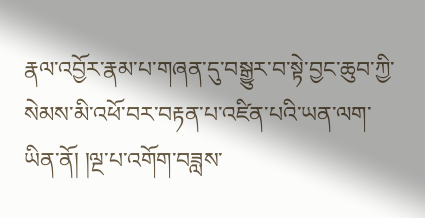རྣལ་འབྱོར་རྣམ་པ་གཞན་དུ་བསྒྱུར་བ་སྟེ་བྱང་ཆུབ་ཀྱི་སེམས་མི་འཕོ་བར་བརྟན་པ་འཛིན་པའི་ཡན་ལག་ཡིན་ནོ། །ལྔ་པ་འགོག་བཟླས་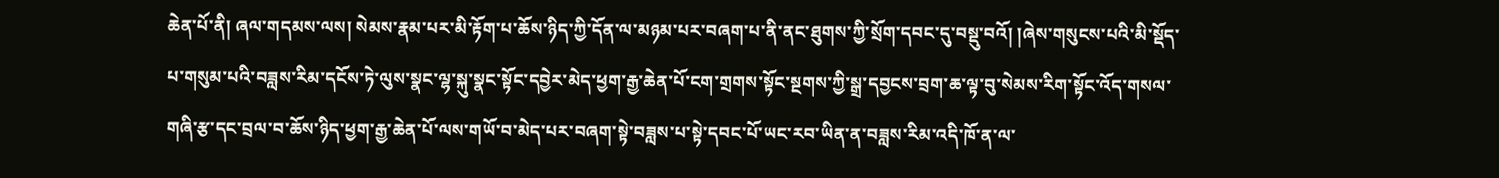ཆེན་པོ་ནི། ཞལ་གདམས་ལས། སེམས་རྣམ་པར་མི་རྟོག་པ་ཆོས་ཉིད་ཀྱི་དོན་ལ་མཉམ་པར་བཞག་པ་ནི་ནང་ཐུགས་ཀྱི་སྲོག་དབང་དུ་བསྡུ་བའོ། །ཞེས་གསུངས་པའི་མི་སྡོད་པ་གསུམ་པའི་བཟླས་རིམ་དངོས་ཏེ་ལུས་སྣང་ལྷ་སྐུ་སྣང་སྟོང་དབྱེར་མེད་ཕྱག་རྒྱ་ཆེན་པོ་ངག་གྲགས་སྟོང་སྔགས་ཀྱི་སྒྲ་དབྱངས་བྲག་ཆ་ལྟ་བུ་སེམས་རིག་སྟོང་འོད་གསལ་གཞི་རྩ་དང་བྲལ་བ་ཆོས་ཉིད་ཕྱག་རྒྱ་ཆེན་པོ་ལས་གཡོ་བ་མེད་པར་བཞག་སྟེ་བཟླས་པ་སྟེ་དབང་པོ་ཡང་རབ་ཡིན་ན་བཟླས་རིམ་འདི་ཁོ་ན་ལ་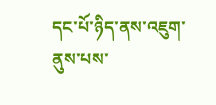དང་པོ་ཉིད་ནས་འཇུག་ནུས་པས་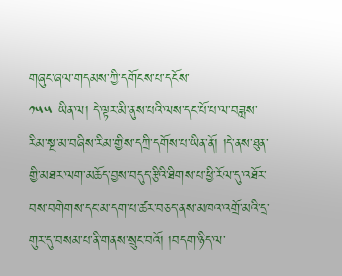གཞུང་ཞལ་གདམས་ཀྱི་དགོངས་པ་དངོས་
༡༥༥ ཡིན་ལ། དེ་ལྟར་མི་ནུས་པའི་ལས་དང་པོ་པ་ལ་བཟླས་རིམ་སྔ་མ་བཞིས་རིམ་གྱིས་དཀྲི་དགོས་པ་ཡིན་ནོ། །དེ་ནས་ཐུན་གྱི་མཐར་ལག་མཆོད་བྱས་བདུད་རྩིའི་ཐིགས་པ་ཕྱི་རོལ་དུ་འཐོར་བས་བགེགས་དང་མ་དག་པ་ཚར་བཅད་ནས་མཁའ་འགྲོ་མའི་དྲ་གུར་དུ་བསམ་པ་ནི་གནས་སྲུང་བའོ། །བདག་ཉིད་ལ་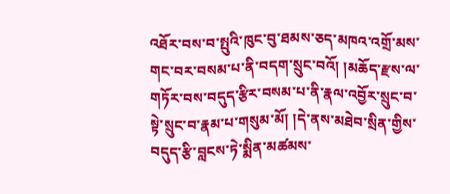འཐོར་བས་བ་སྤུའི་ཁུང་བུ་ཐམས་ཅད་མཁའ་འགྲོ་མས་གང་བར་བསམ་པ་ནི་བདག་སྲུང་བའོ། །མཆོད་རྫས་ལ་གཏོར་བས་བདུད་རྩིར་བསམ་པ་ནི་རྣལ་འབྱོར་སྲུང་བ་སྟེ་སྲུང་བ་རྣམ་པ་གསུམ་མོ། །དེ་ནས་མཐེབ་སྲིན་གྱིས་བདུད་རྩི་བླངས་ཏེ་སྨིན་མཚམས་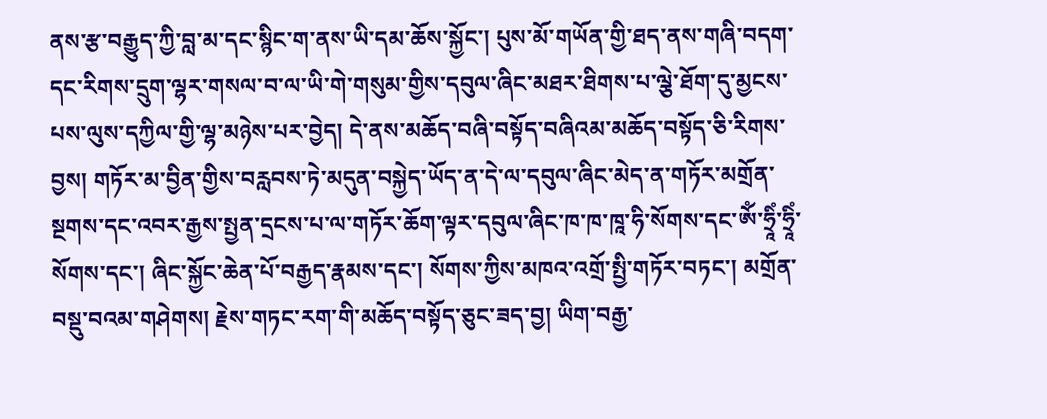ནས་རྩ་བརྒྱུད་ཀྱི་བླ་མ་དང་སྙིང་ག་ནས་ཡི་དམ་ཆོས་སྐྱོང་། པུས་མོ་གཡོན་གྱི་ཐད་ནས་གཞི་བདག་དང་རིགས་དྲུག་ལྷར་གསལ་བ་ལ་ཡི་གེ་གསུམ་གྱིས་དབུལ་ཞིང་མཐར་ཐིགས་པ་ལྕེ་ཐོག་དུ་མྱངས་པས་ལུས་དཀྱིལ་གྱི་ལྷ་མཉེས་པར་བྱེད། དེ་ནས་མཆོད་བཞི་བསྟོད་བཞིའམ་མཆོད་བསྟོད་ཅི་རིགས་བྱས། གཏོར་མ་བྱིན་གྱིས་བརླབས་ཏེ་མདུན་བསྐྱེད་ཡོད་ན་དེ་ལ་དབུལ་ཞིང་མེད་ན་གཏོར་མགྲོན་སྔགས་དང་འབར་རྒྱས་སྤྱན་དྲངས་པ་ལ་གཏོར་ཆོག་ལྟར་དབུལ་ཞིང་ཁ་ཁ་ཁཱ་ཧི་སོགས་དང་ༀ་ཧྲཱིཾ་ཧྲཱིཾ་སོགས་དང་། ཞིང་སྐྱོང་ཆེན་པོ་བརྒྱད་རྣམས་དང་། སོགས་ཀྱིས་མཁའ་འགྲོ་སྤྱི་གཏོར་བཏང་། མགྲོན་བསྡུ་བའམ་གཤེགས། རྗེས་གཏང་རག་གི་མཆོད་བསྟོད་ཅུང་ཟད་བྱ། ཡིག་བརྒྱ་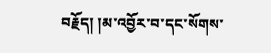བརྗོད། །མ་འབྱོར་བ་དང་སོགས་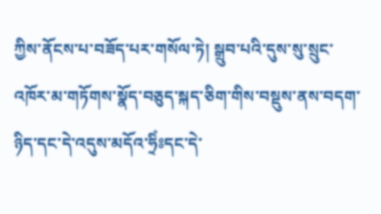ཀྱིས་ནོངས་པ་བཟོད་པར་གསོལ་ཏེ། སྒྲུབ་པའི་དུས་སུ་སྲུང་འཁོར་མ་གཏོགས་སྣོད་བཅུད་སྐད་ཅིག་གིས་བསྡུས་ནས་བདག་ཉིད་དང་དེ་འདུས་མདོའ་ཧྲིཾཿདང་དེ་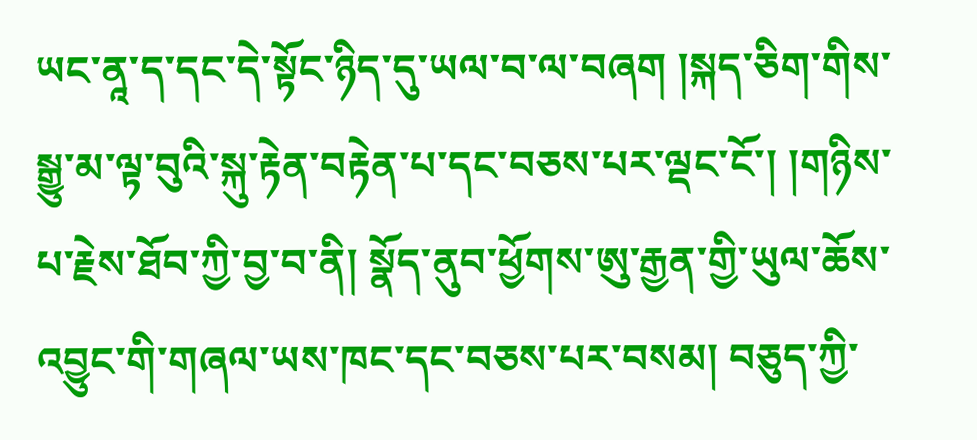ཡང་ནཱ་ད་དང་དེ་སྟོང་ཉིད་དུ་ཡལ་བ་ལ་བཞག །སྐད་ཅིག་གིས་སྒྱུ་མ་ལྟ་བུའི་སྐུ་རྟེན་བརྟེན་པ་དང་བཅས་པར་ལྡང་ངོ་། །གཉིས་པ་རྗེས་ཐོབ་ཀྱི་བྱ་བ་ནི། སྣོད་ནུབ་ཕྱོགས་ཨུ་རྒྱན་གྱི་ཡུལ་ཆོས་འབྱུང་གི་གཞལ་ཡས་ཁང་དང་བཅས་པར་བསམ། བཅུད་ཀྱི་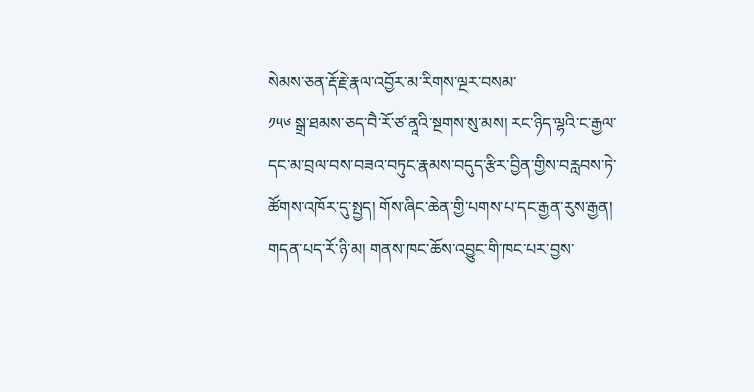སེམས་ཅན་རྡོ་རྗེ་རྣལ་འབྱོར་མ་རིགས་ལྔར་བསམ་
༡༥༦ སྒྲ་ཐམས་ཅད་བཻ་རོ་ཙ་ནཱའི་སྔགས་སུ་མས། རང་ཉིད་ལྷའི་ང་རྒྱལ་དང་མ་བྲལ་བས་བཟའ་བཏུང་རྣམས་བདུད་རྩིར་བྱིན་གྱིས་བརླབས་ཏེ་ཚོགས་འཁོར་དུ་སྤྱད། གོས་ཞིང་ཆེན་གྱི་པགས་པ་དང་རྒྱན་རུས་རྒྱན། གདན་པད་རོ་ཉི་མ། གནས་ཁང་ཆོས་འབྱུང་གི་ཁང་པར་བྱས་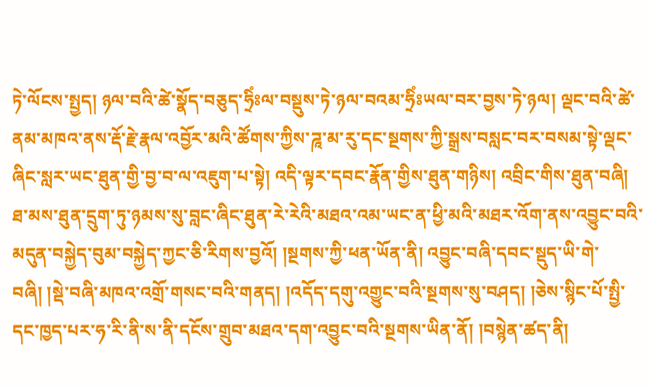ཏེ་ལོངས་སྤྱད། ཉལ་བའི་ཚེ་སྣོད་བཅུད་ཧྲིཾཿལ་བསྡུས་ཏེ་ཉལ་བའམ་ཧྲིཾཿཡལ་བར་བྱས་ཏེ་ཉལ། ལྡང་བའི་ཚེ་ནམ་མཁའ་ནས་རྡོ་རྗེ་རྣལ་འབྱོར་མའི་ཚོགས་ཀྱིས་ཌཱ་མ་རུ་དང་སྔགས་ཀྱི་སྒྲས་བསླང་བར་བསམ་སྟེ་ལྡང་ཞིང་སླར་ཡང་ཐུན་གྱི་བྱ་བ་ལ་འཇུག་པ་སྟེ། འདི་ལྟར་དབང་རྣོན་གྱིས་ཐུན་གཉིས། འབྲིང་གིས་ཐུན་བཞི། ཐ་མས་ཐུན་དྲུག་ཏུ་ཉམས་སུ་བླང་ཞིང་ཐུན་རེ་རེའི་མཐའ་འམ་ཡང་ན་ཕྱི་མའི་མཐར་འོག་ནས་འབྱུང་བའི་མདུན་བསྐྱེད་བུམ་བསྐྱེད་ཀྱང་ཅི་རིགས་བྱའོ། །སྔགས་ཀྱི་ཕན་ཡོན་ནི། འབྱུང་བཞི་དབང་སྡུད་ཡི་གེ་བཞི། །སྡེ་བཞི་མཁའ་འགྲོ་གསང་བའི་གནད། །འདོད་དགུ་འགྱུང་བའི་སྔགས་སུ་བཤད། །ཅེས་སྙིང་པོ་སྤྱི་དང་ཁྱད་པར་ཧ་རི་ནི་ས་ནི་དངོས་གྲུབ་མཐའ་དག་འབྱུང་བའི་སྔགས་ཡིན་ནོ། །བསྙེན་ཚད་ནི།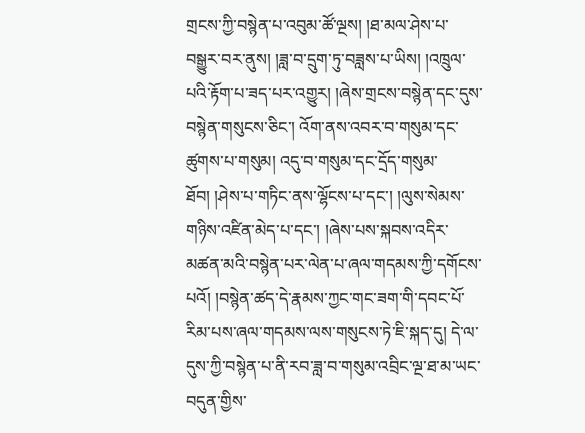གྲངས་ཀྱི་བསྙེན་པ་འབུམ་ཚོ་ལྔས། །ཐ་མལ་ཤེས་པ་བསྒྱུར་བར་ནུས། །ཟླ་བ་དྲུག་ཏུ་བཟླས་པ་ཡིས། །འཁྲུལ་པའི་རྟོག་པ་ཟད་པར་འགྱུར། །ཞེས་གྲངས་བསྙེན་དང་དུས་བསྙེན་གསུངས་ཅིང་། འོག་ནས་འབར་བ་གསུམ་དང་ཚུགས་པ་གསུམ། འདུ་བ་གསུམ་དང་དྲོད་གསུམ་ཐོབ། །ཤེས་པ་གཏིང་ནས་ལྷོངས་པ་དང་། །ལུས་སེམས་གཉིས་འཛིན་མེད་པ་དང་། །ཞེས་པས་སྐབས་འདིར་མཚན་མའི་བསྙེན་པར་ལེན་པ་ཞལ་གདམས་ཀྱི་དགོངས་པའོ། །བསྙེན་ཚད་དེ་རྣམས་ཀྱང་གང་ཟག་གི་དབང་པོ་རིམ་པས་ཞལ་གདམས་ལས་གསུངས་ཏེ་ཇི་སྐད་དུ། དེ་ལ་དུས་ཀྱི་བསྙེན་པ་ནི་རབ་ཟླ་བ་གསུམ་འབྲིང་ལྔ་ཐ་མ་ཡང་བདུན་གྱིས་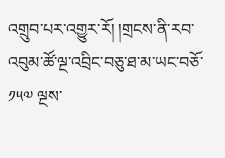འགྲུབ་པར་འགྱུར་རོ། །གྲངས་ནི་རབ་འབུམ་ཚོ་ལྔ་འབྲིང་བཅུ་ཐ་མ་ཡང་བཅོ་
༡༥༧ ལྔས་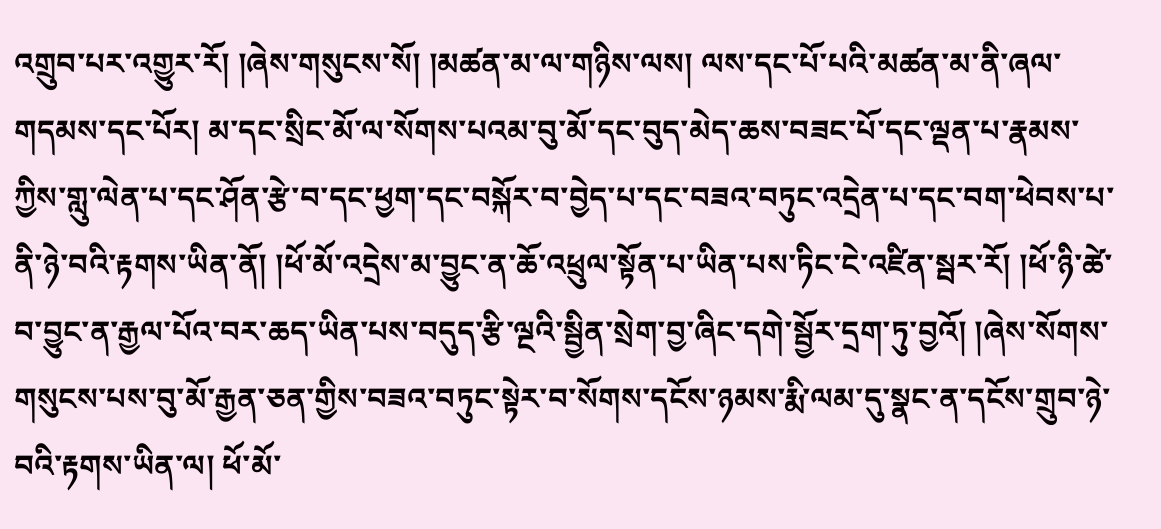འགྲུབ་པར་འགྱུར་རོ། །ཞེས་གསུངས་སོ། །མཚན་མ་ལ་གཉིས་ལས། ལས་དང་པོ་པའི་མཚན་མ་ནི་ཞལ་གདམས་དང་པོར། མ་དང་སྲིང་མོ་ལ་སོགས་པའམ་བུ་མོ་དང་བུད་མེད་ཆས་བཟང་པོ་དང་ལྡན་པ་རྣམས་ཀྱིས་གླུ་ལེན་པ་དང་ཤོན་རྩེ་བ་དང་ཕྱག་དང་བསྐོར་བ་བྱེད་པ་དང་བཟའ་བཏུང་འདྲེན་པ་དང་བག་ཕེབས་པ་ནི་ཉེ་བའི་རྟགས་ཡིན་ནོ། །ཕོ་མོ་འདྲེས་མ་བྱུང་ན་ཆོ་འཕྲུལ་སྟོན་པ་ཡིན་པས་ཏིང་ངེ་འཛིན་སྦར་རོ། །ཕོ་ཉི་ཚེ་བ་བྱུང་ན་རྒྱལ་པོའ་བར་ཆད་ཡིན་པས་བདུད་རྩི་ལྔའི་སྦྱིན་སྲེག་བྱ་ཞིང་དགེ་སྦྱོར་དྲག་ཏུ་བྱའོ། །ཞེས་སོགས་གསུངས་པས་བུ་མོ་རྒྱན་ཅན་གྱིས་བཟའ་བཏུང་སྟེར་བ་སོགས་དངོས་ཉམས་རྨི་ལམ་དུ་སྣང་ན་དངོས་གྲུབ་ཉེ་བའི་རྟགས་ཡིན་ལ། ཕོ་མོ་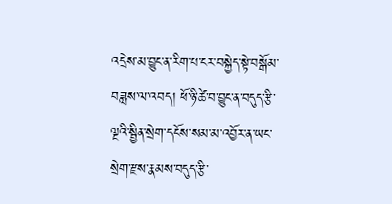འདྲེས་མ་བྱུང་ན་རིག་པ་ངར་བསྐྱེད་སྟེ་བསྒོམ་བཟླས་ལ་འབད། ཕོ་ཉི་ཚེ་བ་བྱུང་ན་བདུད་རྩི་ལྔའི་སྦྱིན་སྲེག་དངོས་སམ་མ་འབྱོར་ན་ཡང་སྲེག་རྫས་རྣམས་བདུད་རྩི་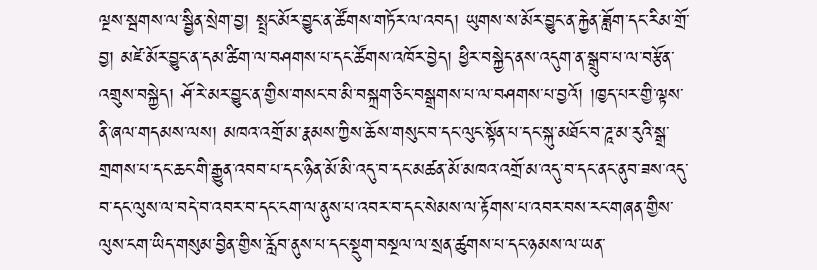ལྔས་སྦགས་ལ་སྦྱིན་སྲེག་བྱ། སྤྲང་མོར་བྱུང་ན་ཚོགས་གཏོར་ལ་འབད། ཡུགས་ས་མོར་བྱུང་ན་རྐྱེན་ཟློག་དང་རིམ་གྲོ་བྱ། མཛེ་མོར་བྱུང་ན་དམ་ཚིག་ལ་བཤགས་པ་དང་ཚོགས་འཁོར་བྱེད། ཕྱིར་བསྐྱེད་ནས་འདུག་ན་སྒྲུབ་པ་ལ་བརྩོན་འགྲུས་བསྐྱེད། ཤོ་རེ་མར་བྱུང་ན་གྱིས་གསང་བ་མི་བསྐྲག་ཅིང་བསྒྲགས་པ་ལ་བཤགས་པ་བྱའོ། །ཁྱད་པར་གྱི་ལྟས་ནི་ཞལ་གདམས་ལས། མཁའ་འགྲོ་མ་རྣམས་ཀྱིས་ཆོས་གསུང་བ་དང་ལུང་སྟོན་པ་དང་སྐུ་མཐོང་བ་ཌཱ་མ་རུའི་སྒྲ་གྲགས་པ་དང་ཆང་གི་རྒྱུན་འབབ་པ་དང་ཉིན་མོ་མི་འདུ་བ་དང་མཚན་མོ་མཁའ་འགྲོ་མ་འདུ་བ་དང་ནང་ནུབ་ཟས་འདུ་བ་དང་ལུས་ལ་བདེ་བ་འབར་བ་དང་ངག་ལ་ནུས་པ་འབར་བ་དང་སེམས་ལ་རྟོགས་པ་འབར་བས་རང་གཞན་གྱིས་ལུས་ངག་ཡིད་གསུམ་བྱིན་གྱིས་རློབ་ནུས་པ་དང་སྡུག་བསྔལ་ལ་སྲན་ཚུགས་པ་དང་ཉམས་ལ་ཡན་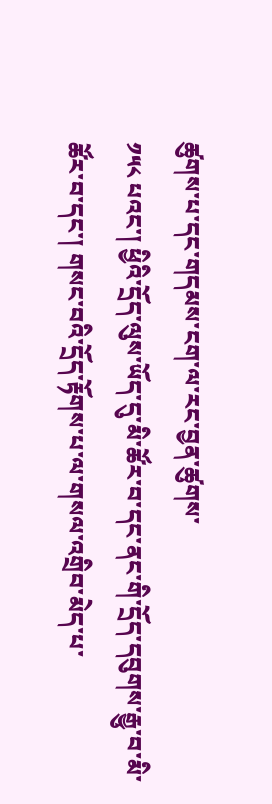ཚུགས་པ་དང་གདམས་ངག་ལ་རང་བྱན་ཚུགས་
༡༥༨ པའང་། ཕྱིའི་དྲོད་ལུས་ཡོད་དུ་མི་ཚོར་བ་དང་ནང་གི་དྲོད་དབུགས་རྒྱུ་བ་མི་ཚོར་བ་དང་། གསང་བའི་དྲོད་རྟོགས་པ་ལ་གསལ་འགྲིབ་མེད་པ་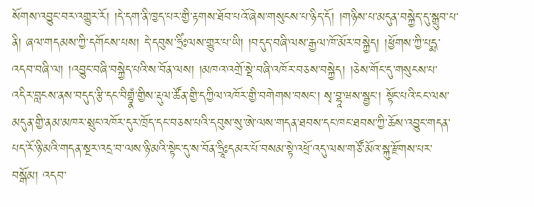སོགས་འབྱུང་བར་འགྱུར་རོ། །དེ་དག་ནི་ཁྱད་པར་གྱི་རྟགས་ཐོབ་པའོ་ཞེས་གསུངས་པ་ཉིད་དོ། །གཉིས་པ་མདུན་བསྐྱེད་དུ་སྒྲུབ་པ་ནི། ཞལ་གདམས་ཀྱི་དགོངས་པས། དེ་དབུས་ཧྲིཾཿལས་གྱུར་པ་ཡི། །བདུད་བཞི་ལས་རྒྱལ་ཁོ་མོར་བསྐྱེད། །ཕྱོགས་ཀྱི་པདྨ་འདབ་བཞི་ལ། །འབྱུང་བཞི་བསྐྱེད་པའི་ས་བོན་ལས། །མཁའ་འགྲོ་སྡེ་བཞི་འཁོར་བཅས་བསྐྱེད། །ཅེས་གོང་དུ་གསུངས་པ་འདིར་བླངས་ནས་བདུད་རྩི་དང་བིགྷྣཾ་གྱིས་རྡུལ་ཚོན་གྱི་དཀྱིལ་འཁོར་གྱི་བགེགས་བསང་། སྭ་བྷཱ་ཝས་སྦྱང་། སྟོང་པའི་ངང་ལས་མདུན་གྱི་ནམ་མཁར་སྲུང་འཁོར་དུར་ཁྲོད་དང་བཅས་པའི་དབུས་སུ་ཨེ་ལས་གདན་ཐབས་དང་ཁང་ཐབས་ཀྱི་ཆོས་འབྱུང་གདན་པད་རོ་ཉི་མའི་གདན་སྔར་འདྲ་བ་ལས་ཉི་མའི་སྟེང་དུ་ས་བོན་ཧྲཱིཿདམར་པོ་བསམ་སྟེ་འཕྲོ་འདུ་ལས་གཙོ་མོའ་སྐུ་རྫོགས་པར་བསྒོམ། འདབ་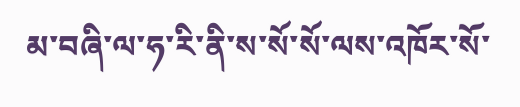མ་བཞི་ལ་ཧ་རི་ནི་ས་སོ་སོ་ལས་འཁོར་སོ་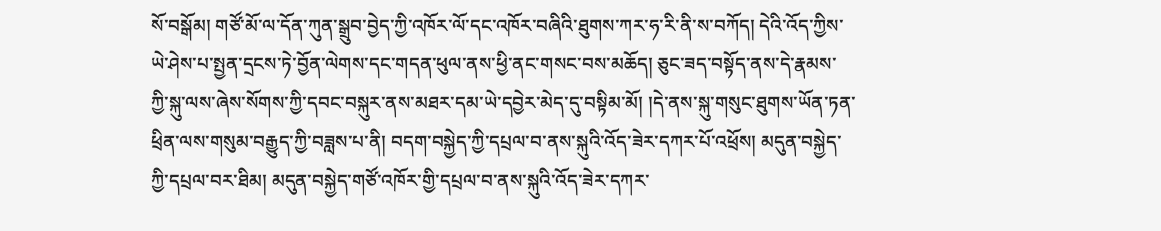སོ་བསྒོམ། གཙོ་མོ་ལ་དོན་ཀུན་སྒྲུབ་བྱེད་ཀྱི་འཁོར་ལོ་དང་འཁོར་བཞིའི་ཐུགས་ཀར་ཧ་རི་ནི་ས་བཀོད། དེའི་འོད་ཀྱིས་ཡེ་ཤེས་པ་སྤྱན་དྲངས་ཏེ་བྱོན་ལེགས་དང་གདན་ཕུལ་ནས་ཕྱི་ནང་གསང་བས་མཆོད། ཅུང་ཟད་བསྟོད་ནས་དེ་རྣམས་ཀྱི་སྐུ་ལས་ཞེས་སོགས་ཀྱི་དབང་བསྐུར་ནས་མཐར་དམ་ཡེ་དབྱེར་མེད་དུ་བསྟིམ་མོ། །དེ་ནས་སྐུ་གསུང་ཐུགས་ཡོན་ཏན་ཕྲིན་ལས་གསུམ་བརྒྱུད་ཀྱི་བཟླས་པ་ནི། བདག་བསྐྱེད་ཀྱི་དཔྲལ་བ་ནས་སྐུའི་འོད་ཟེར་དཀར་པོ་འཕྲོས། མདུན་བསྐྱེད་ཀྱི་དཔྲལ་བར་ཐིམ། མདུན་བསྐྱེད་གཙོ་འཁོར་གྱི་དཔྲལ་བ་ནས་སྐུའི་འོད་ཟེར་དཀར་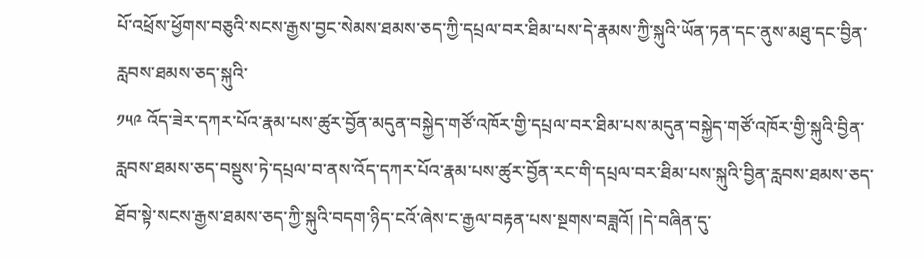པོ་འཕྲོས་ཕྱོགས་བཅུའི་སངས་རྒྱས་བྱང་སེམས་ཐམས་ཅད་ཀྱི་དཔྲལ་བར་ཐིམ་པས་དེ་རྣམས་ཀྱི་སྐུའི་ཡོན་ཏན་དང་ནུས་མཐུ་དང་བྱིན་རླབས་ཐམས་ཅད་སྐུའི་
༡༥༩ འོད་ཟེར་དཀར་པོའ་རྣམ་པས་ཚུར་བྱོན་མདུན་བསྐྱེད་གཙོ་འཁོར་གྱི་དཔྲལ་བར་ཐིམ་པས་མདུན་བསྐྱེད་གཙོ་འཁོར་གྱི་སྐུའི་བྱིན་རླབས་ཐམས་ཅད་བསྡུས་ཏེ་དཔྲལ་བ་ནས་འོད་དཀར་པོའ་རྣམ་པས་ཚུར་བྱོན་རང་གི་དཔྲལ་བར་ཐིམ་པས་སྐུའི་བྱིན་རླབས་ཐམས་ཅད་ཐོབ་སྟེ་སངས་རྒྱས་ཐམས་ཅད་ཀྱི་སྐུའི་བདག་ཉིད་ངའོ་ཞེས་ང་རྒྱལ་བརྟན་པས་སྔགས་བཟླའོ། །དེ་བཞིན་དུ་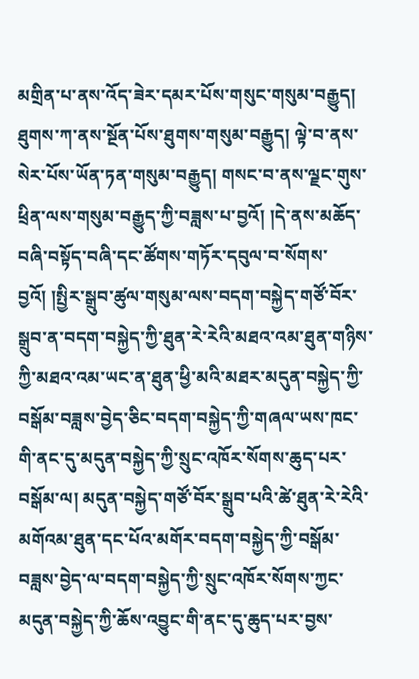མགྲིན་པ་ནས་འོད་ཟེར་དམར་པོས་གསུང་གསུམ་བརྒྱུད། ཐུགས་ཀ་ནས་སྔོན་པོས་ཐུགས་གསུམ་བརྒྱུད། ལྟེ་བ་ནས་སེར་པོས་ཡོན་ཏན་གསུམ་བརྒྱུད། གསང་བ་ནས་ལྗང་གུས་ཕྲིན་ལས་གསུམ་བརྒྱུད་ཀྱི་བཟླས་པ་བྱའོ། །དེ་ནས་མཆོད་བཞི་བསྟོད་བཞི་དང་ཚོགས་གཏོར་དབུལ་བ་སོགས་བྱའོ། །སྤྱིར་སྒྲུབ་ཚུལ་གསུམ་ལས་བདག་བསྐྱེད་གཙོ་བོར་སྒྲུབ་ན་བདག་བསྐྱེད་ཀྱི་ཐུན་རེ་རེའི་མཐའ་འམ་ཐུན་གཉིས་ཀྱི་མཐའ་འམ་ཡང་ན་ཐུན་ཕྱི་མའི་མཐར་མདུན་བསྐྱེད་ཀྱི་བསྒོམ་བཟླས་བྱེད་ཅིང་བདག་བསྐྱེད་ཀྱི་གཞལ་ཡས་ཁང་གི་ནང་དུ་མདུན་བསྐྱེད་ཀྱི་སྲུང་འཁོར་སོགས་ཆུད་པར་བསྒོམ་ལ། མདུན་བསྐྱེད་གཙོ་བོར་སྒྲུབ་པའི་ཚེ་ཐུན་རེ་རེའི་མགོའམ་ཐུན་དང་པོའ་མགོར་བདག་བསྐྱེད་ཀྱི་བསྒོམ་བཟླས་བྱེད་ལ་བདག་བསྐྱེད་ཀྱི་སྲུང་འཁོར་སོགས་ཀྱང་མདུན་བསྐྱེད་ཀྱི་ཆོས་འབྱུང་གི་ནང་དུ་ཆུད་པར་བྱས་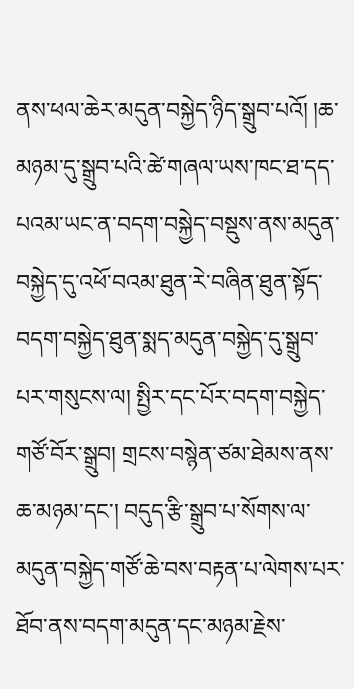ནས་ཕལ་ཆེར་མདུན་བསྐྱེད་ཉིད་སྒྲུབ་པའོ། །ཆ་མཉམ་དུ་སྒྲུབ་པའི་ཚེ་གཞལ་ཡས་ཁང་ཐ་དད་པའམ་ཡང་ན་བདག་བསྐྱེད་བསྡུས་ནས་མདུན་བསྐྱེད་དུ་འཕོ་བའམ་ཐུན་རེ་བཞིན་ཐུན་སྟོད་བདག་བསྐྱེད་ཐུན་སྨད་མདུན་བསྐྱེད་དུ་སྒྲུབ་པར་གསུངས་ལ། སྤྱིར་དང་པོར་བདག་བསྐྱེད་གཙོ་བོར་སྒྲུབ། གྲངས་བསྙེན་ཙམ་ཐེམས་ནས་ཆ་མཉམ་དང་། བདུད་རྩི་སྒྲུབ་པ་སོགས་ལ་མདུན་བསྐྱེད་གཙོ་ཆེ་བས་བརྟན་པ་ལེགས་པར་ཐོབ་ནས་བདག་མདུན་དང་མཉམ་རྗེས་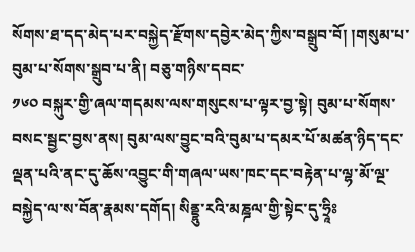སོགས་ཐ་དད་མེད་པར་བསྐྱེད་རྫོགས་དབྱེར་མེད་ཀྱིས་བསྒྲུབ་བོ། །གསུམ་པ་བུམ་པ་སོགས་སྒྲུབ་པ་ནི། བཅུ་གཉིས་དབང་
༡༦༠ བསྐུར་གྱི་ཞལ་གདམས་ལས་གསུངས་པ་ལྟར་བྱ་སྟེ། བུམ་པ་སོགས་བསང་སྦྱང་བྱས་ནས། བུམ་ལས་བྱུང་བའི་བུམ་པ་དམར་པོ་མཚན་ཉིད་དང་ལྡན་པའི་ནང་དུ་ཆོས་འབྱུང་གི་གཞལ་ཡས་ཁང་དང་བརྟེན་པ་ལྷ་མོ་ལྔ་བསྐྱེད་ལ་ས་བོན་རྣམས་དགོད། སིནྡྷུ་རའི་མཎྜལ་གྱི་སྟེང་དུ་ཧྲཱིཿ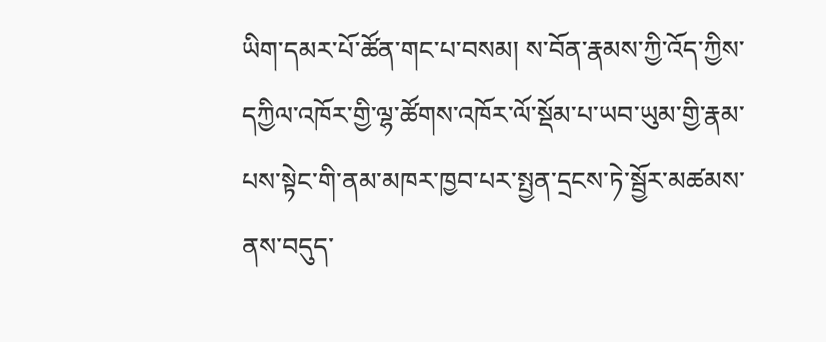ཡིག་དམར་པོ་ཚོན་གང་པ་བསམ། ས་བོན་རྣམས་ཀྱི་འོད་ཀྱིས་དཀྱིལ་འཁོར་གྱི་ལྷ་ཚོགས་འཁོར་ལོ་སྡོམ་པ་ཡབ་ཡུམ་གྱི་རྣམ་པས་སྟེང་གི་ནམ་མཁར་ཁྱབ་པར་སྤྱན་དྲངས་ཏེ་སྦྱོར་མཚམས་ནས་བདུད་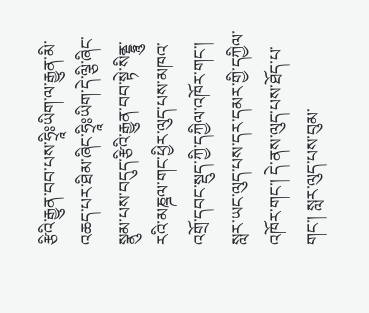རྩིའི་རྒྱུན་བབ་པས་ཧྲཱིཿཡིག་ལ་རྒྱུན་མི་འཆད་པར་ཐིམ་ཞིང་ཧྲཱིཿཡིག་དེ་ལྕི་ཞིང་སྣུམ་པས་བདུད་རྩིའི་རྒྱུན་བབ་སྟེ་སིནྡྷཱུ་རའི་མཎྜལ་གང་ཕྱིར་ལུད་པས་མཁའ་འགྲོ་དབང་སྡུད་ཀྱི་དཀྱིལ་འཁོར་གང་། སླར་ཡང་ལུད་པས་དར་དམར་གྱི་དཀྱིལ་འཁོར་གང་། དེ་ནས་ལུད་པས་ཐོད་པ་གང་། སླར་ལུད་པས་བུམ་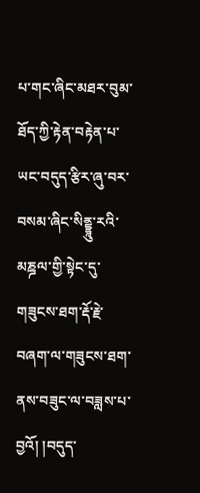པ་གང་ཞིང་མཐར་བུམ་ཐོད་ཀྱི་རྟེན་བརྟེན་པ་ཡང་བདུད་རྩིར་ཞུ་བར་བསམ་ཞིང་སིནྡྷཱུ་རའི་མཎྜལ་གྱི་སྟེང་དུ་གཟུངས་ཐག་རྡོ་རྗེ་བཞག་ལ་གཟུངས་ཐག་ནས་བཟུང་ལ་བཟླས་པ་བྱའོ། །བདུད་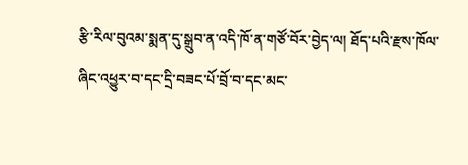རྩི་རིལ་བུའམ་སྨན་དུ་སྒྲུབ་ན་འདི་ཁོ་ན་གཙོ་བོར་བྱེད་ལ། ཐོད་པའི་རྫས་ཁོལ་ཞིང་འཕྱུར་བ་དང་དྲི་བཟང་པོ་བྲོ་བ་དང་མང་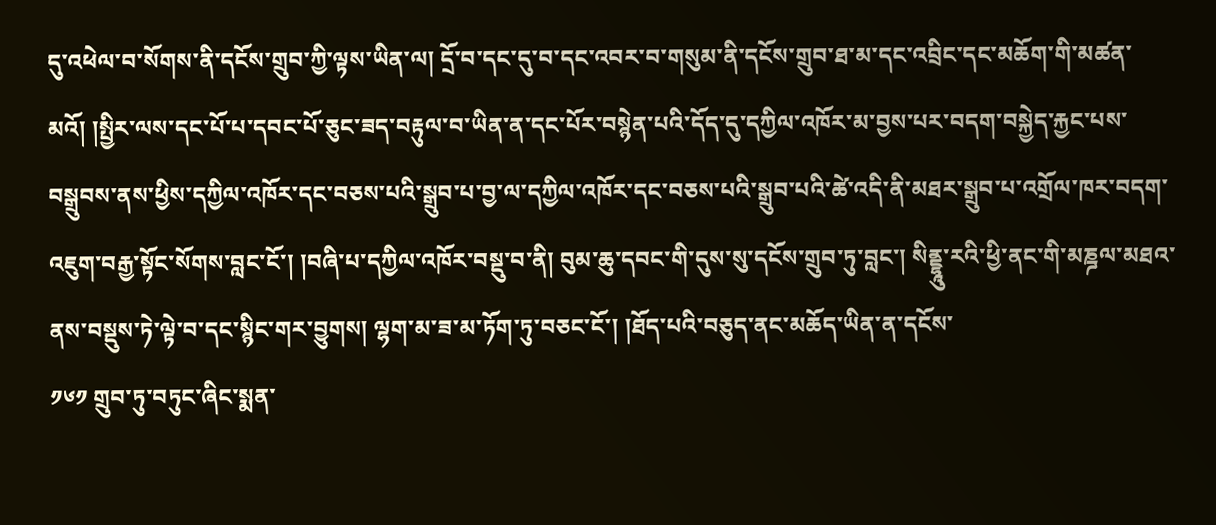དུ་འཕེལ་བ་སོགས་ནི་དངོས་གྲུབ་ཀྱི་ལྟས་ཡིན་ལ། དྲོ་བ་དང་དུ་བ་དང་འབར་བ་གསུམ་ནི་དངོས་གྲུབ་ཐ་མ་དང་འབྲིང་དང་མཆོག་གི་མཚན་མའོ། །སྤྱིར་ལས་དང་པོ་པ་དབང་པོ་ཅུང་ཟད་བརྟུལ་བ་ཡིན་ན་དང་པོར་བསྙེན་པའི་དོད་དུ་དཀྱིལ་འཁོར་མ་བྱས་པར་བདག་བསྐྱེད་རྐྱང་པས་བསྒྲུབས་ནས་ཕྱིས་དཀྱིལ་འཁོར་དང་བཅས་པའི་སྒྲུབ་པ་བྱ་ལ་དཀྱིལ་འཁོར་དང་བཅས་པའི་སྒྲུབ་པའི་ཚེ་འདི་ནི་མཐར་སྒྲུབ་པ་འགྲོལ་ཁར་བདག་འཇུག་བརྒྱ་སྟོང་སོགས་བླང་ངོ་། །བཞི་པ་དཀྱིལ་འཁོར་བསྡུ་བ་ནི། བུམ་ཆུ་དབང་གི་དུས་སུ་དངོས་གྲུབ་ཏུ་བླང་། སིནྡྷཱུ་རའི་ཕྱི་ནང་གི་མཎྜལ་མཐའ་ནས་བསྡུས་ཏེ་ལྟེ་བ་དང་སྙིང་གར་བྱུགས། ལྷག་མ་ཟ་མ་ཏོག་ཏུ་བཅང་ངོ་། །ཐོད་པའི་བཅུད་ནང་མཆོད་ཡིན་ན་དངོས་
༡༦༡ གྲུབ་ཏུ་བཏུང་ཞིང་སྨན་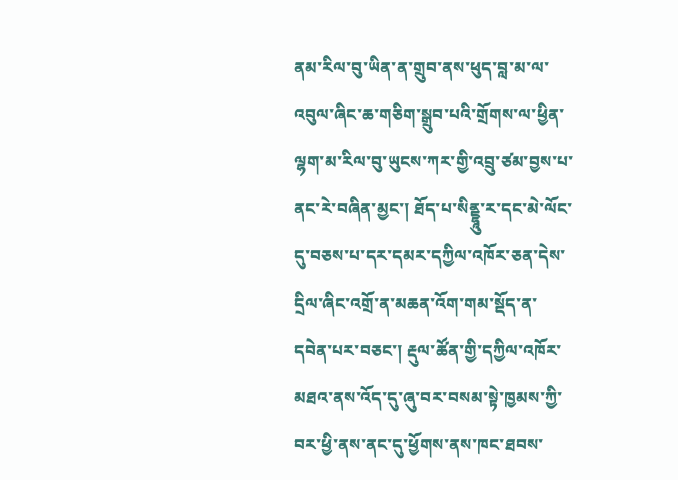ནམ་རིལ་བུ་ཡིན་ན་གྲུབ་ནས་ཕུད་བླ་མ་ལ་འབུལ་ཞིང་ཆ་གཅིག་སྒྲུབ་པའི་གྲོགས་ལ་ཕྱིན་ལྷག་མ་རིལ་བུ་ཡུངས་ཀར་གྱི་འབྲུ་ཙམ་བྱས་པ་ནང་རེ་བཞིན་མྱང་། ཐོད་པ་སིནྡྷཱུ་ར་དང་མེ་ལོང་དུ་བཅས་པ་དར་དམར་དཀྱིལ་འཁོར་ཅན་དེས་དྲིལ་ཞིང་འགྲོ་ན་མཆན་འོག་གམ་སྡོད་ན་དབེན་པར་བཅང་། རྡུལ་ཚོན་གྱི་དཀྱིལ་འཁོར་མཐའ་ནས་འོད་དུ་ཞུ་བར་བསམ་སྟེ་ཁྱམས་ཀྱི་བར་ཕྱི་ནས་ནང་དུ་ཕྱོགས་ནས་ཁང་ཐབས་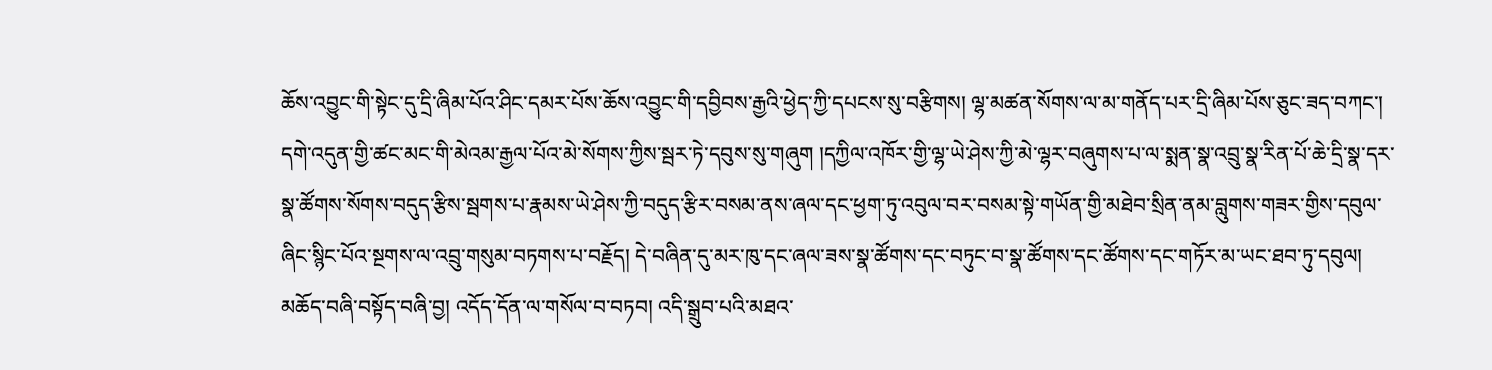ཆོས་འབྱུང་གི་སྟེང་དུ་དྲི་ཞིམ་པོའ་ཤིང་དམར་པོས་ཆོས་འབྱུང་གི་དབྱིབས་རྒྱའི་ཕྱེད་ཀྱི་དཔངས་སུ་བརྩིགས། ལྷ་མཚན་སོགས་ལ་མ་གནོད་པར་དྲི་ཞིམ་པོས་ཅུང་ཟད་བཀང་། དགེ་འདུན་གྱི་ཚང་མང་གི་མེའམ་རྒྱལ་པོའ་མེ་སོགས་ཀྱིས་སྦར་ཏེ་དབུས་སུ་གཞུག །དཀྱིལ་འཁོར་གྱི་ལྷ་ཡེ་ཤེས་ཀྱི་མེ་ལྷར་བཞུགས་པ་ལ་སྨན་སྣ་འབྲུ་སྣ་རིན་པོ་ཆེ་དྲི་སྣ་དར་སྣ་ཚོགས་སོགས་བདུད་རྩིས་སྦགས་པ་རྣམས་ཡེ་ཤེས་ཀྱི་བདུད་རྩིར་བསམ་ནས་ཞལ་དང་ཕྱག་ཏུ་འབུལ་བར་བསམ་སྟེ་གཡོན་གྱི་མཐེབ་སྲིན་ནམ་བླུགས་གཟར་གྱིས་དབུལ་ཞིང་སྙིང་པོའ་སྔགས་ལ་འབྲུ་གསུམ་བཏགས་པ་བརྗོད། དེ་བཞིན་དུ་མར་ཁུ་དང་ཞལ་ཟས་སྣ་ཚོགས་དང་བཏུང་བ་སྣ་ཚོགས་དང་ཚོགས་དང་གཏོར་མ་ཡང་ཐབ་ཏུ་དབུལ། མཆོད་བཞི་བསྟོད་བཞི་བྱ། འདོད་དོན་ལ་གསོལ་བ་བཏབ། འདི་སྒྲུབ་པའི་མཐའ་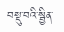བསྡུ་བའི་སྦྱིན་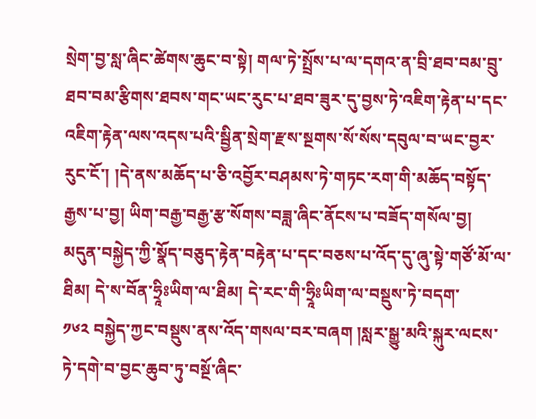སྲེག་བྱ་སླ་ཞིང་ཚེགས་ཆུང་བ་སྟེ། གལ་ཏེ་སྤྲོས་པ་ལ་དགའ་ན་བྲི་ཐབ་བམ་བྲུ་ཐབ་བམ་རྩིགས་ཐབས་གང་ཡང་རུང་པ་ཐབ་ཟུར་དུ་བྱས་ཏེ་འཇིག་རྟེན་པ་དང་འཇིག་རྟེན་ལས་འདས་པའི་སྦྱིན་སྲེག་རྫས་སྔགས་སོ་སོས་དབུལ་བ་ཡང་བྱར་རུང་ངོ་། །དེ་ནས་མཆོད་པ་ཅི་འབྱོར་བཤམས་ཏེ་གཏང་རག་གི་མཆོད་བསྟོད་རྒྱས་པ་བྱ། ཡིག་བརྒྱ་བརྒྱ་རྩ་སོགས་བཟླ་ཞིང་ནོངས་པ་བཟོད་གསོལ་བྱ། མདུན་བསྐྱེད་ཀྱི་སྣོད་བཅུད་རྟེན་བརྟེན་པ་དང་བཅས་པ་འོད་དུ་ཞུ་སྟེ་གཙོ་མོ་ལ་ཐིམ། དེ་ས་བོན་ཧྲཱིཿཡིག་ལ་ཐིམ། དེ་རང་གི་ཧྲཱིཿཡིག་ལ་བསྡུས་ཏེ་བདག་
༡༦༢ བསྐྱེད་ཀྱང་བསྡུས་ནས་འོད་གསལ་བར་བཞག །སླར་སྒྱུ་མའི་སྐུར་ལངས་ཏེ་དགེ་བ་བྱང་ཆུབ་ཏུ་བསྔོ་ཞིང་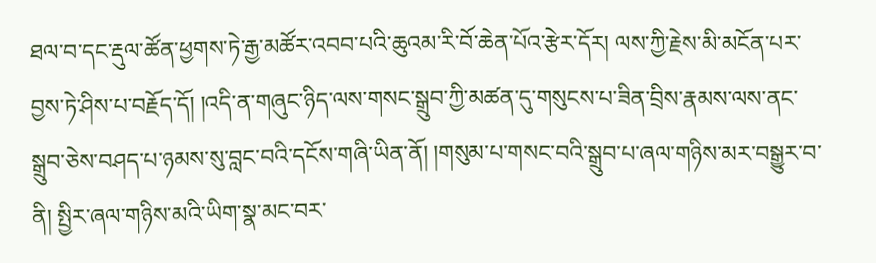ཐལ་བ་དང་རྡུལ་ཚོན་ཕྱགས་ཏེ་རྒྱ་མཚོར་འབབ་པའི་ཆུའམ་རི་བོ་ཆེན་པོའ་རྩེར་དོར། ལས་ཀྱི་རྗེས་མི་མངོན་པར་བྱས་ཏེ་ཤིས་པ་བརྗོད་དོ། །འདི་ན་གཞུང་ཉིད་ལས་གསང་སྒྲུབ་ཀྱི་མཚན་དུ་གསུངས་པ་ཟིན་བྲིས་རྣམས་ལས་ནང་སྒྲུབ་ཅེས་བཤད་པ་ཉམས་སུ་བླང་བའི་དངོས་གཞི་ཡིན་ནོ། །གསུམ་པ་གསང་བའི་སྒྲུབ་པ་ཞལ་གཉིས་མར་བསྒྱུར་བ་ནི། སྤྱིར་ཞལ་གཉིས་མའི་ཡིག་སྣ་མང་བར་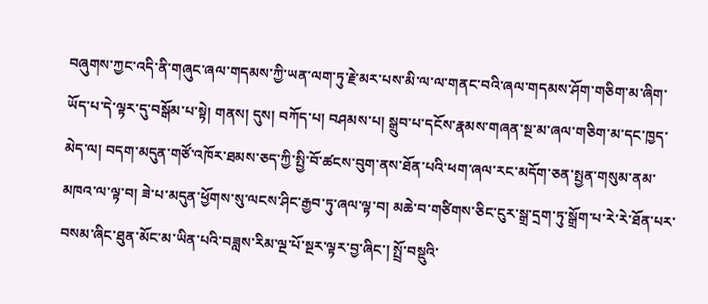བཞུགས་ཀྱང་འདི་ནི་གཞུང་ཞལ་གདམས་ཀྱི་ཡན་ལག་ཏུ་རྗེ་མར་པས་མི་ལ་ལ་གནང་བའི་ཞལ་གདམས་ཤོག་གཅིག་མ་ཞིག་ཡོད་པ་དེ་ལྟར་དུ་བསྒོམ་པ་སྟེ། གནས། དུས། བཀོད་པ། བཤམས་པ། སྒྲུབ་པ་དངོས་རྣམས་གཞན་སྔ་མ་ཞལ་གཅིག་མ་དང་ཁྱད་མེད་ལ། བདག་མདུན་གཙོ་འཁོར་ཐམས་ཅད་ཀྱི་སྤྱི་བོ་ཚངས་བུག་ནས་ཐོན་པའི་ཕག་ཞལ་རང་མདོག་ཅན་སྤྱན་གསུམ་ནམ་མཁའ་ལ་ལྟ་བ། ཟེ་པ་མདུན་ཕྱོགས་སུ་ལངས་ཤིང་རྒྱབ་ཏུ་ཞལ་ལྟ་བ། མཆེ་བ་གཙིགས་ཅིང་ངུར་སྒྲ་དྲག་ཏུ་སྒྲོག་པ་རེ་རེ་ཐོན་པར་བསམ་ཞིང་ཐུན་མོང་མ་ཡིན་པའི་བཟླས་རིམ་ལྔ་པོ་སྔར་ལྟར་བྱ་ཞིང་། སྤྲོ་བསྡུའི་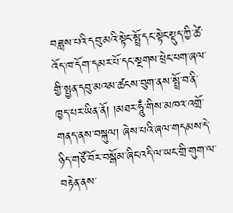བཟླས་པའི་དབུ་མའི་སྟེང་སྤྲོ་དང་སྟེང་སྡུད་ཀྱི་ཚེ་འོད་ཁ་དོག་དམར་པོ་དང་སྔགས་ཕྲེང་ཕག་ཞལ་གྱི་སྤྱན་དབུ་མའམ་ཚངས་བུག་ནས་སྤྲོ་བ་ནི་ཁྱད་པར་ཡིན་ནོ། །མཐར་ཧཱུྃ་གིས་མཁའ་འགྲོ་གནད་ནས་བསྐུལ། ཞེས་པའི་ཞལ་གདམས་དེ་ཉིད་གཙོ་བོར་བསྒོམ་ཞིང་འདི་ལ་ཡང་གྲི་གུག་ལ་བརྟེན་ནས་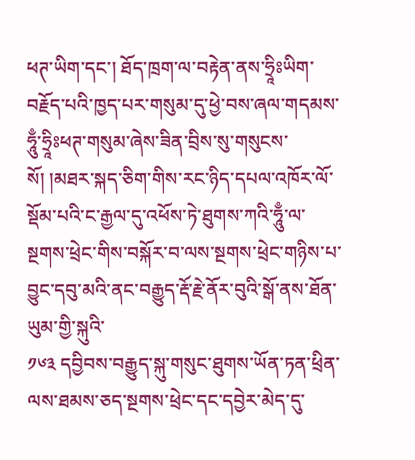ཕཊ་ཡིག་དང་། ཐོད་ཁྲག་ལ་བརྟེན་ནས་ཧྲཱིཿཡིག་བརྗོད་པའི་ཁྱད་པར་གསུམ་དུ་ཕྱེ་བས་ཞལ་གདམས་ཧཱུྃ་ཧྲཱིཿཕཊ་གསུམ་ཞེས་ཟིན་བྲིས་སུ་གསུངས་སོ། །མཐར་སྐད་ཅིག་གིས་རང་ཉིད་དཔལ་འཁོར་ལོ་སྡོམ་པའི་ང་རྒྱལ་དུ་འཕོས་ཏེ་ཐུགས་ཀའི་ཧཱུྃ་ལ་སྔགས་ཕྲེང་གིས་བསྐོར་བ་ལས་སྔགས་ཕྲེང་གཉིས་པ་བྱུང་དབུ་མའི་ནང་བརྒྱུད་རྡོ་རྗེ་ནོར་བུའི་སྒོ་ནས་ཐོན་ཡུམ་གྱི་སྐུའི་
༡༦༣ དབྱིབས་བརྒྱུད་སྐུ་གསུང་ཐུགས་ཡོན་ཏན་ཕྲིན་ལས་ཐམས་ཅད་སྔགས་ཕྲེང་དང་དབྱེར་མེད་དུ་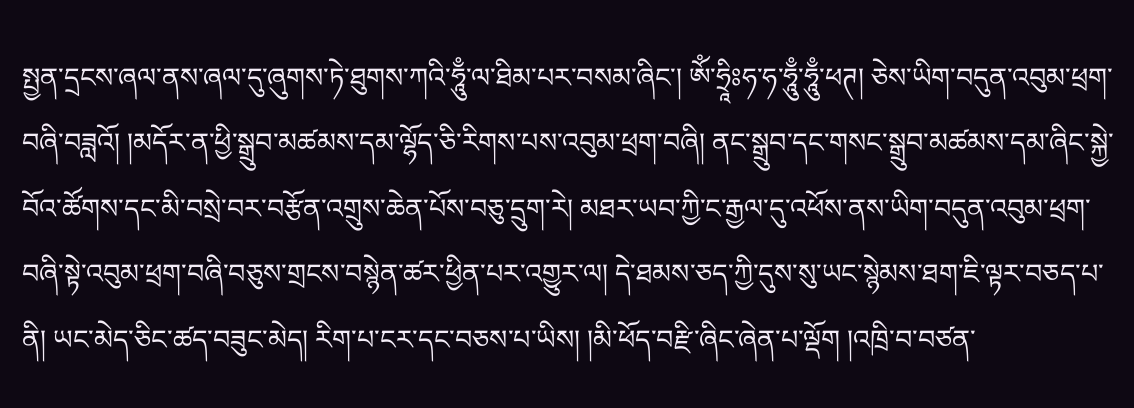སྤྱན་དྲངས་ཞལ་ནས་ཞལ་དུ་ཞུགས་ཏེ་ཐུགས་ཀའི་ཧཱུྃ་ལ་ཐིམ་པར་བསམ་ཞིང་། ༀ་ཧྲཱིཿཧ་ཧ་ཧཱུྃ་ཧཱུྃ་ཕཊ། ཅེས་ཡིག་བདུན་འབུམ་ཕྲག་བཞི་བཟླའོ། །མདོར་ན་ཕྱི་སྒྲུབ་མཚམས་དམ་ལྷོད་ཅི་རིགས་པས་འབུམ་ཕྲག་བཞི། ནང་སྒྲུབ་དང་གསང་སྒྲུབ་མཚམས་དམ་ཞིང་སྐྱེ་བོའ་ཚོགས་དང་མི་བསྲེ་བར་བརྩོན་འགྲུས་ཆེན་པོས་བཅུ་དྲུག་རེ། མཐར་ཡབ་ཀྱི་ང་རྒྱལ་དུ་འཕོས་ནས་ཡིག་བདུན་འབུམ་ཕྲག་བཞི་སྟེ་འབུམ་ཕྲག་བཞི་བཅུས་གྲངས་བསྙེན་ཚར་ཕྱིན་པར་འགྱུར་ལ། དེ་ཐམས་ཅད་ཀྱི་དུས་སུ་ཡང་སྙེམས་ཐག་ཇི་ལྟར་བཅད་པ་ནི། ཡང་མེད་ཅིང་ཚད་བཟུང་མེད། རིག་པ་ངར་དང་བཅས་པ་ཡིས། །མི་ཕོད་བརྫི་ཞིང་ཞེན་པ་ལྡོག །འཁྲི་བ་བཙན་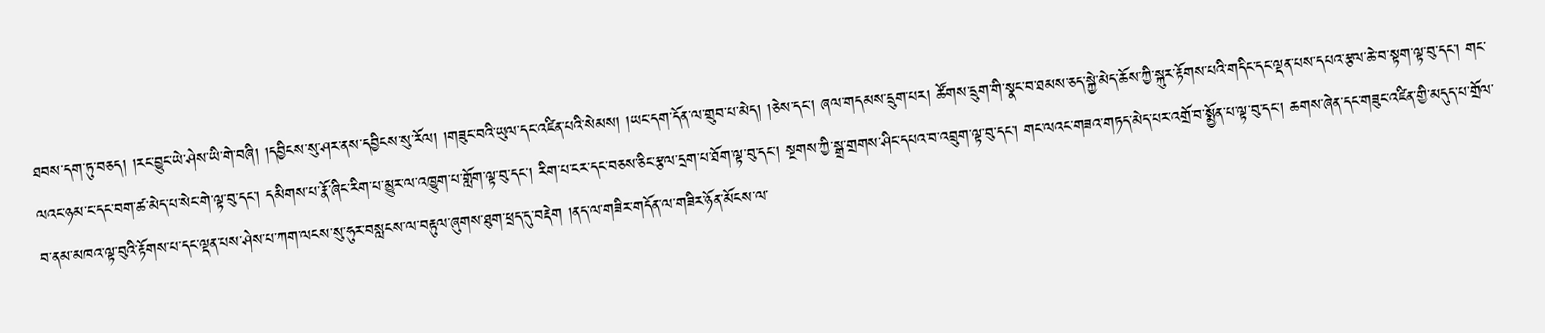ཐབས་དག་ཏུ་བཅད། །རང་བྱུང་ཡེ་ཤེས་ཡི་གེ་བཞི། །དབྱིངས་སུ་ཤར་ནས་དབྱིངས་སུ་རོལ། །གཟུང་བའི་ཡུལ་དང་འཛིན་པའི་སེམས། །ཡང་དག་དོན་ལ་གྲུབ་པ་མེད། །ཅེས་དང་། ཞལ་གདམས་དྲུག་པར། ཚོགས་དྲུག་གི་སྣང་བ་ཐམས་ཅད་སྐྱེ་མེད་ཆོས་ཀྱི་སྐུར་རྟོགས་པའི་གདིང་དང་ལྡན་པས་དཔའ་རྩལ་ཆེ་བ་སྟག་ལྟ་བུ་དང་། གང་ལའང་ཉམ་ང་དང་བག་ཚ་མེད་པ་སེང་གེ་ལྟ་བུ་དང་། དམིགས་པ་རྣོ་ཞིང་རིག་པ་མྱུར་ལ་འཁྱུག་པ་གློག་ལྟ་བུ་དང་། རིག་པ་ངར་དང་བཅས་ཅིང་རྩལ་དྲག་པ་ཐོག་ལྟ་བུ་དང་། སྔགས་ཀྱི་སྒྲ་གྲགས་ཤིང་དཔའ་བ་འབྲུག་ལྟ་བུ་དང་། གང་ལའང་གཟའ་གཏད་མེད་པར་འགྲོ་བ་སྨྱོན་པ་ལྟ་བུ་དང་། ཆགས་ཞེན་དང་གཟུང་འཛིན་གྱི་མདུད་པ་གྲོལ་བ་ནམ་མཁའ་ལྟ་བུའི་རྟོགས་པ་དང་ལྡན་པས་ཤེས་པ་ཀག་ལངས་སུ་ཧུར་བསླངས་ལ་བརྟུལ་ཞུགས་ཐུག་ཕྲད་དུ་བརྡེག །ནད་ལ་གཟིར་གདོན་ལ་གཟིར་ཉོན་མོངས་ལ་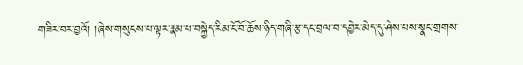གཟིར་བར་བྱའོ། །ཞེས་གསུངས་པ་ལྟར་རྣམ་པ་བསྐྱེད་རིམ་ངོ་བོ་ཆོས་ཉིད་གཞི་རྩ་དང་བྲལ་བ་དབྱེར་མེད་དུ་ཤེས་པས་སྣང་གྲགས་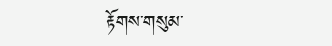རྟོགས་གསུམ་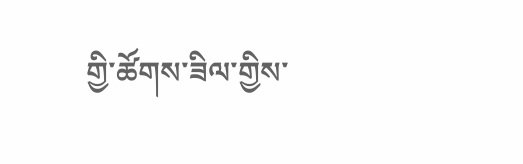གྱི་ཚོགས་ཟིལ་གྱིས་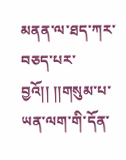མནན་ལ་ཐད་ཀར་བཅད་པར་བྱའོ།། །།གསུམ་པ་ཡན་ལག་གི་དོན་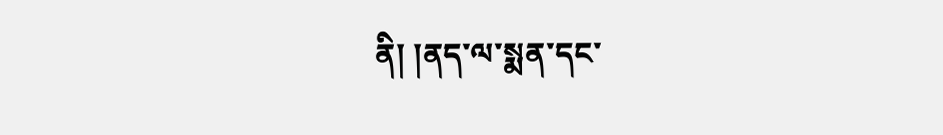ནི། །ནད་ལ་སྨན་དང་